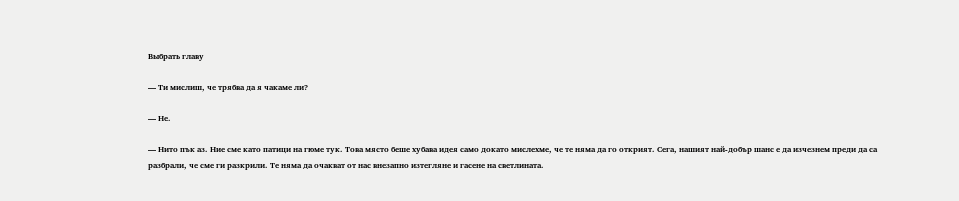Выбрать главу

— Ти мислиш, че трябва да я чакаме ли?

— Не.

— Нито пък аз. Ние сме като патици на гюме тук. Това място беше хубава идея само докато мислехме, че те няма да го открият. Сега, нашият най-добър шанс е да изчезнем преди да са разбрали, че сме ги разкрили. Те няма да очакват от нас внезапно изтегляне и гасене на светлината.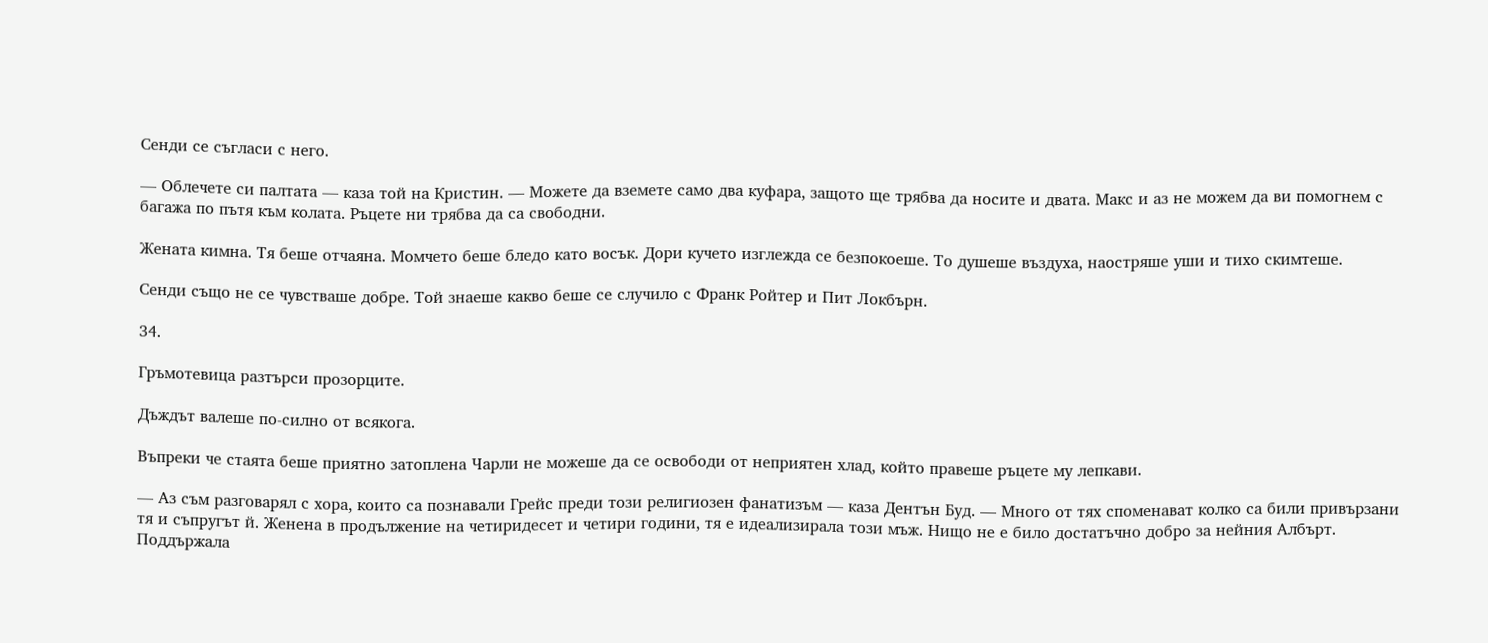Сенди се съгласи с него.

— Облечете си палтата — каза той на Кристин. — Можете да вземете само два куфара, защото ще трябва да носите и двата. Макс и аз не можем да ви помогнем с багажа по пътя към колата. Ръцете ни трябва да са свободни.

Жената кимна. Тя беше отчаяна. Момчето беше бледо като восък. Дори кучето изглежда се безпокоеше. То душеше въздуха, наостряше уши и тихо скимтеше.

Сенди също не се чувстваше добре. Той знаеше какво беше се случило с Франк Ройтер и Пит Локбърн.

34.

Гръмотевица разтърси прозорците.

Дъждът валеше по-силно от всякога.

Въпреки че стаята беше приятно затоплена Чарли не можеше да се освободи от неприятен хлад, който правеше ръцете му лепкави.

— Аз съм разговарял с хора, които са познавали Грейс преди този религиозен фанатизъм — каза Дентън Буд. — Много от тях споменават колко са били привързани тя и съпругът й. Женена в продължение на четиридесет и четири години, тя е идеализирала този мъж. Нищо не е било достатъчно добро за нейния Албърт. Поддържала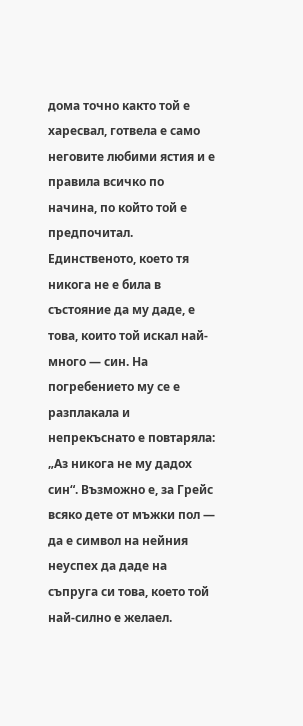дома точно както той е харесвал, готвела е само неговите любими ястия и е правила всичко по начина, по който той е предпочитал. Единственото, което тя никога не е била в състояние да му даде, е това, които той искал най-много — син. На погребението му се е разплакала и непрекъснато е повтаряла: „Аз никога не му дадох син“. Възможно е, за Грейс всяко дете от мъжки пол — да е символ на нейния неуспех да даде на съпруга си това, което той най-силно е желаел.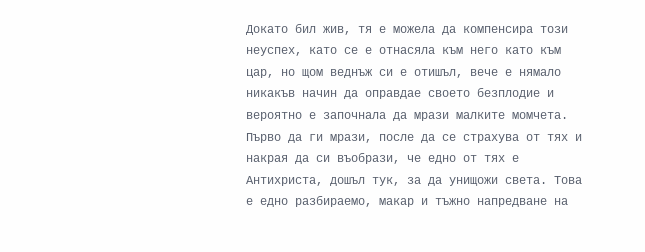Докато бил жив, тя е можела да компенсира този неуспех, като се е отнасяла към него като към цар, но щом веднъж си е отишъл, вече е нямало никакъв начин да оправдае своето безплодие и вероятно е започнала да мрази малките момчета. Първо да ги мрази, после да се страхува от тях и накрая да си въобрази, че едно от тях е Антихриста, дошъл тук, за да унищожи света. Това е едно разбираемо, макар и тъжно напредване на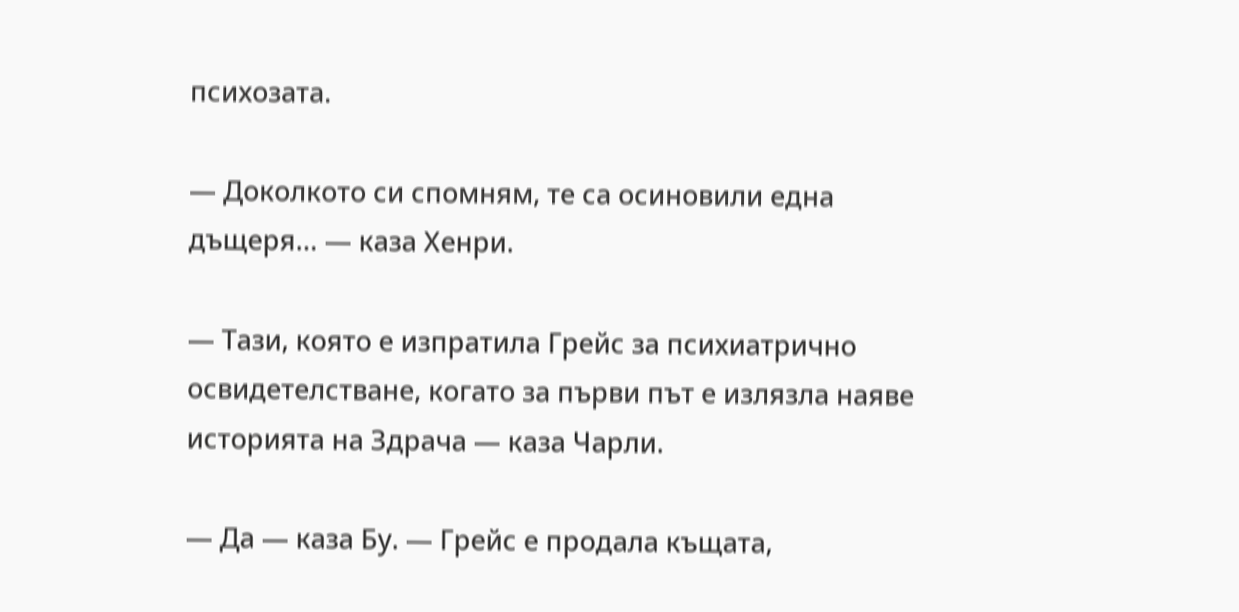психозата.

— Доколкото си спомням, те са осиновили една дъщеря… — каза Хенри.

— Тази, която е изпратила Грейс за психиатрично освидетелстване, когато за първи път е излязла наяве историята на Здрача — каза Чарли.

— Да — каза Бу. — Грейс е продала къщата,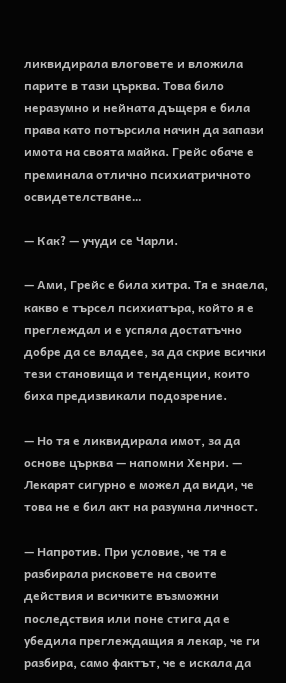ликвидирала влоговете и вложила парите в тази църква. Това било неразумно и нейната дъщеря е била права като потърсила начин да запази имота на своята майка. Грейс обаче е преминала отлично психиатричното освидетелстване…

— Как? — учуди се Чарли.

— Ами, Грейс е била хитра. Тя е знаела, какво е търсел психиатъра, който я е преглеждал и е успяла достатъчно добре да се владее, за да скрие всички тези становища и тенденции, които биха предизвикали подозрение.

— Но тя е ликвидирала имот, за да основе църква — напомни Хенри. — Лекарят сигурно е можел да види, че това не е бил акт на разумна личност.

— Напротив. При условие, че тя е разбирала рисковете на своите действия и всичките възможни последствия или поне стига да е убедила преглеждащия я лекар, че ги разбира, само фактът, че е искала да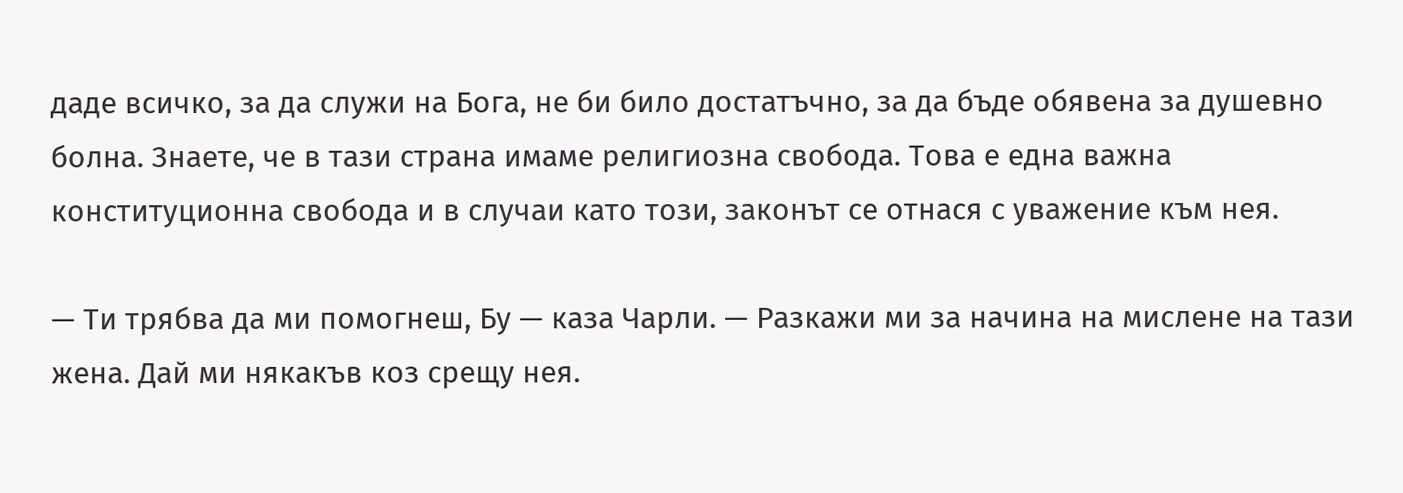даде всичко, за да служи на Бога, не би било достатъчно, за да бъде обявена за душевно болна. Знаете, че в тази страна имаме религиозна свобода. Това е една важна конституционна свобода и в случаи като този, законът се отнася с уважение към нея.

— Ти трябва да ми помогнеш, Бу — каза Чарли. — Разкажи ми за начина на мислене на тази жена. Дай ми някакъв коз срещу нея.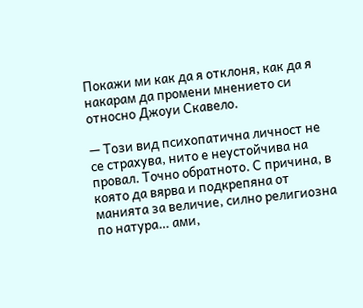Покажи ми как да я отклоня, как да я накарам да промени мнението си относно Джоуи Скавело.

— Този вид психопатична личност не се страхува, нито е неустойчива на провал. Точно обратното. С причина, в която да вярва и подкрепяна от манията за величие, силно религиозна по натура… ами,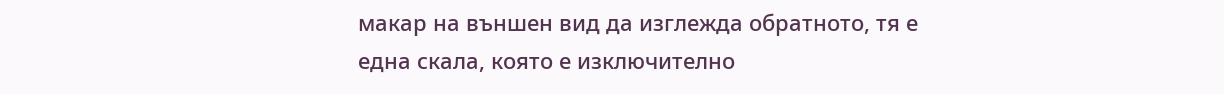макар на външен вид да изглежда обратното, тя е една скала, която е изключително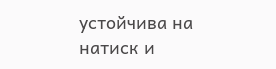устойчива на натиск и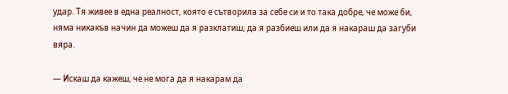удар. Тя живее в една реалност, която е сътворила за себе си и то така добре, че може би, няма никакъв начин да можеш да я разклатиш, да я разбиеш или да я накараш да загуби вяра.

— Искаш да кажеш, че не мога да я накарам да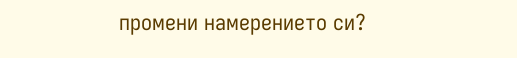промени намерението си?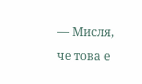— Мисля, че това е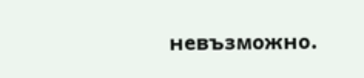невъзможно.